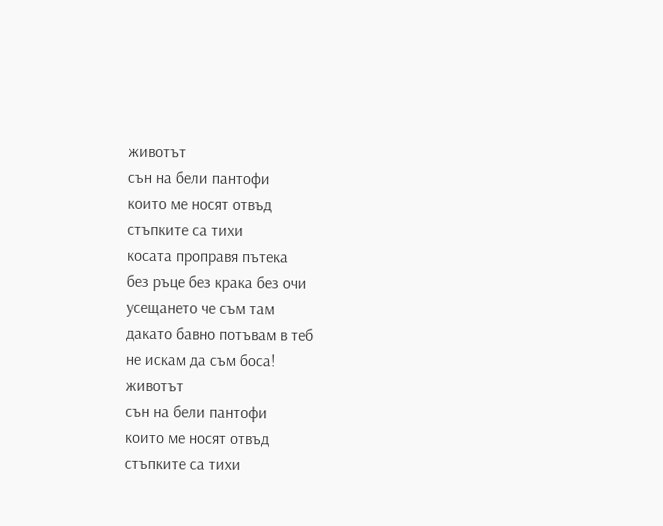животът
сън на бели пантофи
които ме носят отвъд
стъпките са тихи
косата проправя пътека
без ръце без крака без очи
усещането че съм там
дакато бавно потъвам в теб
не искам да съм боса!
животът
сън на бели пантофи
които ме носят отвъд
стъпките са тихи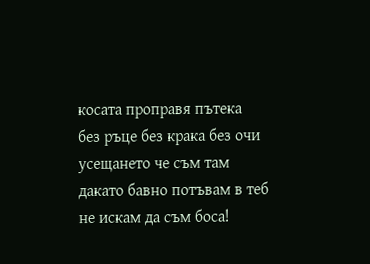косата проправя пътека
без ръце без крака без очи
усещането че съм там
дакато бавно потъвам в теб
не искам да съм боса!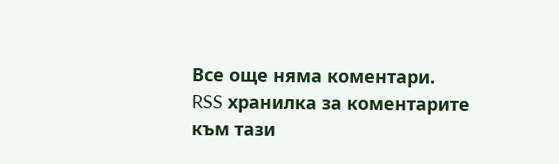Все още няма коментари.
RSS хранилка за коментарите към тази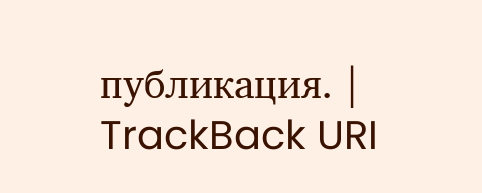публикация. | TrackBack URI